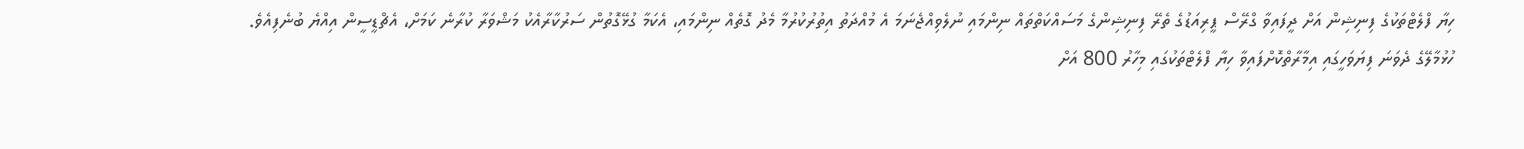ހިޔާ ފްލެޓްތަކުގެ ފިނިޝިން އަށް ދީފައިވާ ގްރޭސް ޕީރިއަޑުގެ ތެރޭ ފިނިޝިންގެ މަސައްކަތްތައް ނިންމައި ނުލެވިއްޖެނަމަ އެ މުއްދަތު އިތުރުކުރުމާ މެދު ގޮތެއް ނިންމައި، އެކަމާ ގުޅޭގޮތުން ސަރުކާރާއެކު މަޝްވަރާ ކުރާނެ ކަމަށް، އެޗްޑީސީން އިއްޔެ ބުނެފިއެވެ.
ހުޅުމާލޭގެ ދެވަނަ ފިޔަވަހީގައި އިމާރާތްކޮށްފައިވާ ހިޔާ ފްލެޓްތަކުގައި މިހާރު 800 އަށް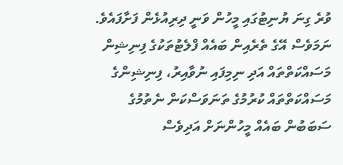ވުރެ ގިނަ ޔުނިޓުގައި މީހުން ވަނީ ދިރިއުޅެން ފަށާފައެވެ. ނަމަވެސް އޭގެ ތެރެއިން ބައެއް ފްލެޓުތަކުގެ ފިނިޝިން މަސައްކަތްތައް އަދި ނިމިފައި ނުވާއިރު، ފިނިޝިންގެ މަސައްކަތްތައް ކުރުމުގެ ތަނަވަސްކަން ނެތުމުގެ ސަބަބުން ބައެއް މީހުންނަށް އަދިވެސް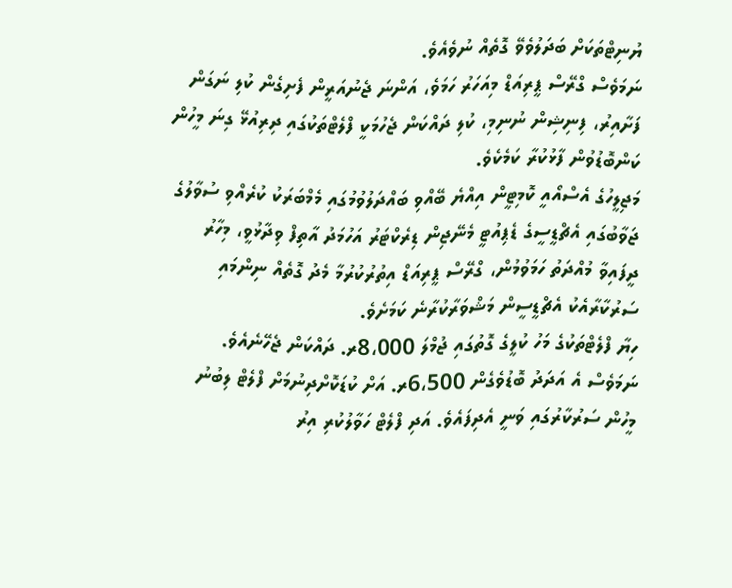ޔުނިޓްތަކަށް ބަދަލުވެވޭ ގޮތެއް ނުވެއެވެ.
ނަމަވެސް ގްރޭސް ޕީރިއަޑް މިއަހަރު ހަމަވެ، އަންނަ ޖެނުއަރީން ފެށިގެން ކުލި ނަގަން ފަށާއިރު، ފިނިޝިން ނުނިމި، ކުލި ދައްކަން ޖެހުމަކީ ފްލެޓްތަކުގައި ދިރިއުޅޭ ގިނަ މީހުން ކަންބޮޑުވުން ފާޅުކުރާ ކަމެކެވެ.
މަޖިލީހުގެ އެސްއޯއީ ކޮމިޓީން އިއްޔެ ބޭއްވި ބައްދަލުވުމުގައި މެމްބަރަކު ކުރެއްވި ސުވާލުގެ ޖަވާބުގައި އެޗްޑީސީގެ ޑެޕިއުޓީ މެނޭޖިން ޑިރެކްޓަރު އަހުމަދު އާތިފް ވިދާޅުވީ، މިހާރު ދީފައިވާ މުއްދަތު ހަމަވުމުން، ގްރޭސް ޕީރިއަޑް އިތުރުކުރުމާ މެދު ގޮތެއް ނިންމައި ސަރުކާރާއެކު އެޗްޑީސީން މަޝްވަރާކުރާނެ ކަމަށެވެ.
ހިޔާ ފްލެޓްތަކުގެ މަހު ކުލީގެ ގޮތުގައި ޖުމްލަ 8،000ރ. ދައްކަން ޖެހޭނެއެވެ. ނަމަވެސް އެ އަދަދު ބޮޑުވެގެން 6،500ރ. އަށް ކުޑަކޮށްދިނުމަށް ފްލެޓް ލިބުނު މީހުން ސަރުކާރުގައި ވަނީ އެދިފައެވެ. އަދި ފްލެޓް ހަވާލުކުރި އިރު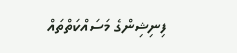ފިނިޝިންގެ މަސައްކަތްތައް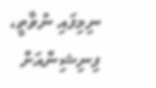ނިމިފައި ނުވާތީ، ފިނިޝިންއަށް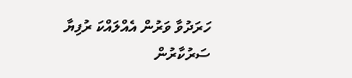ހަރަދުވާ ވަރުން އެއްލައްކަ ރުފިޔާ ސަރުކާރުން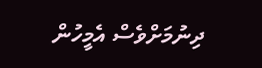ދިނުމަށްވެސް އެމީހުން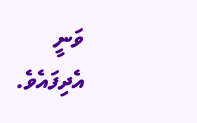ވަނީ އެދިފައެވެ.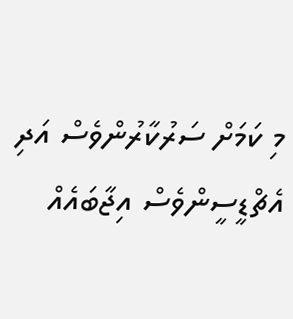މި ކަމަށް ސަރުކާރުންވެސް އަދި އެޗްޑީސީންވެސް އިޖާބައެއް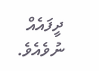ދީފައެއް ނުވެއެވެ.